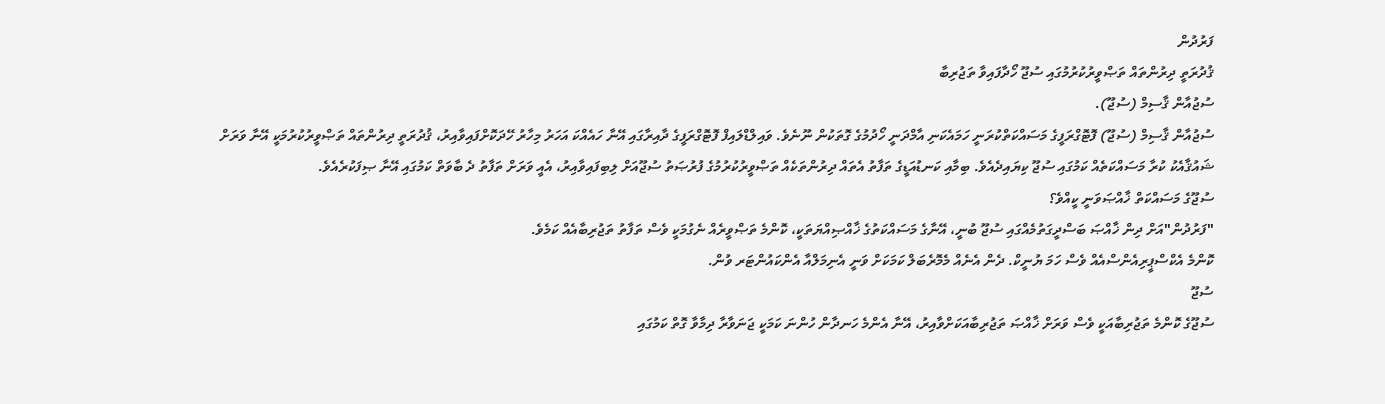ފަރުދުން
ޤުދުރަތީ ދިރުންތައް ތަޞްވީރުކުރުމުގައި ސުޖޫ ހޯދާފައިވާ ތަޖުރިބާ
ސުޖުއާން ޤާސިމް (ސުޖޫ).
ސުޖުއާން ޤާސިމް (ސުޖޫ) ފޮޓޮގްރަފީގެ މަސައްކަތްކުރަނީ ހަމައެކަނި އާމްދަނީ ހޯދުމުގެ ގޮތަކުން ނޫނެވެ. ވައިލްޑްލައިފް ފޮޓޮގްރަފީގެ ދާއިރާގައި އޭނާ ހައެއްކަ އަހަރު މިހާރު ހޭދަކޮށްފައިވާއިރު، ޤުދުރަތީ ދިރުންތައް ތަޞްވީރުކުރުމަކީ އޭނާ ވަރަށް ޝައުޤާއެކު ކުރާ މަސައްކަތެއް ކަމުގައި ސުޖޫ ކިޔައިދެއެވެ. ބިމާއި ކަނޑުއަޑީގެ ތަފާތު އެތައް ދިރުންތަކެއް ތަޞްވީރުކުރުމުގެ ފުރުޞަތު ސުޖޫއަށް ލިބިފައިވާއިރު، އެއީ ވަރަށް ތަފާތު ދެ ބާވަތް ކަމުގައި އޭނާ ޞިފަކުރެއެވެ.
ސުޖޫގެ މަސައްކަތް ޚާއްޞަވަނީ ކީއްވެ؟
"ފަރުދުން"އަށް ދިން ޚާއްޞަ ބަސްދީގަތުމެއްގައި ސުޖޫ ބުނީ، އޭނާގެ މަސައްކަތުގެ ޚާއްޞިއްޔަތަކީ، ކޮންމެ ތަޞްވީރެއް ނެގުމަކީ ވެސް ތަފާތު ތަޖުރިބާއެއް ކަމެވެ.
ކޮންމެ އެކްސްޕީރިއެންސްއެއް ވެސް ހަމަ ޔުނީކް. ދެން އެނެއް މެމޮރެބަލް ކަމަކަށް ވަނީ އެނިމަލްއާ އެންކައުންޓަރ ވުން.
ސުޖޫ
ސުޖޫގެ ކޮންމެ ތަޖުރިބާއަކީ ވެސް ވަރަށް ޚާއްޞަ ތަޖުރިބާއަކަށްވާއިރު، އޭނާ އެންމެ ހަނދާން ހުންނަ ކަމަކީ ޖަނަވާރާ ދިމާވާ ގޮތް ކަމުގައި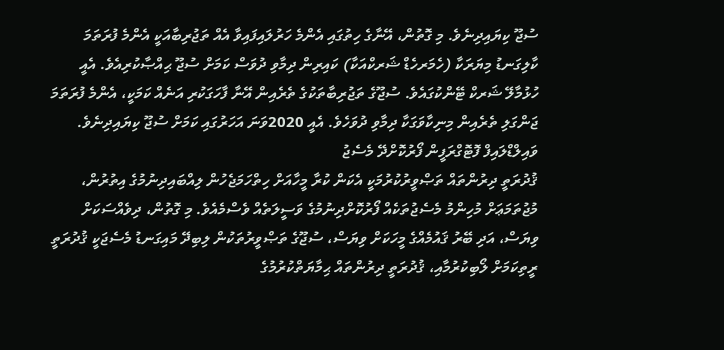ސުޖޫ ކިޔައިދިނެވެ. މި ގޮތުން، އޭނާގެ ހިތުގައި އެންމެ ހަރުލައިފައިވާ އެއް ތަޖުރިބާއަކީ އެންމެ ފުރަތަމަ ކާލިގަނޑު މިޔަރަކާ (ހެމަރހެޑް ޝަރކްއަކާ) ކައިރިން ދިމާވި ދުވަސް ކަމަށް ސުޖޫ ޙިއްޞާކުރިއެވެ. އެއީ ހުޅުމާލޭ ޝަރކް ޓޭންކުގައެވެ. ސުޖޫގެ ތަޖުރިބާތަކުގެ ތެރެއިން އޭނާ ފާހަގަކުރި އަނެއް ކަމަކީ، އެންމެ ފުރަތަމަ ޖަންގަލި ތެރެއިން މިނިކާވަގަކާ ދިމާވި ދުވަހެވެ. އެއީ 2020ވަނަ އަހަރުގައި ކަމަށް ސުޖޫ ކިޔައިދިނެވެ.
ވައިލްޑްލައިފް ފޮޓޮގްރަފީން ފޯރުކޮށްދޭ މެސެޖު
ޤުދުރަތީ ދިރުންތައް ތަޞްވީރުކުރުމަކީ އެކަން ކުރާ މީހާއަށް ހިތްހަމަޖެހުން ލިއްބައިދިނުމުގެ އިތުރުން، މުޖުތަމަޢަށް މުހިންމު މެސެޖުތަކެއް ފޯރުކޮށްދިނުމުގެ ވަސީލަތެއް ވެސްމެއެވެ. މި ގޮތުން، ދިވެއްސަކަށް ވިޔަސް، އަދި ބޭރު ޤައުމެއްގެ މީހަކަށް ވިޔަސް، ސުޖޫގެ ތަޞްވީރުތަކުން ލިބިދޭ މައިގަނޑު މެސެޖަކީ ޤުދުރަތީ ރީތިކަމަށް ލޯބިކުރުމާއި، ޤުދުރަތީ ދިރުންތައް ޙިމާޔަތްކުރުމުގެ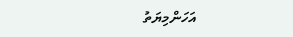އަހަންމިޔަތު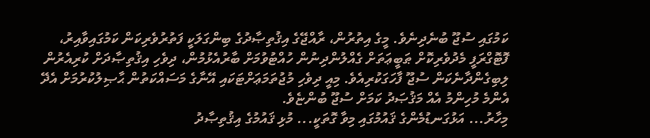ކަމުގައި ސުޖޫ ބުނެދިނެވެ. މީގެ އިތުރުން، ރާއްޖޭގެ އިޤުތިޞާދުގެ ބިންގަލަކީ ފަތުރުވެރިކަން ކަމުގައިވާއިރު، ފޮޓޮގްރަފީ މެދުވެރިކޮށް ޠަބީޢަތަށް ގެއްލުންދިނުން ހުއްޓުވުމަށް ބާރުއެޅުމުން، ދިވެހި އިޤުތިޞާދަށް ކުރިއެރުން ލިބިގެންދާނެކަން ސުޖޫ ފާހަގަކުރިއެވެ. މިއީ ދިވެހި މުޖުތަމަޢަށްޓަކައި އޭނާގެ މަސައްކަތުން ޙާޞިލުކުރުމަށް އެދޭ އެންމެ މުހިންމު އެއް މަޤުޞަދު ކަމަށް ސުޖޫ ބުންޏެވެ.
މިހާރު... އަޅުގަނޑުމެންގެ ޤައުމުގައި މިވާ ގޮތަކީ... މުޅި ޤައުމުގެ އިޤުތިޞާދު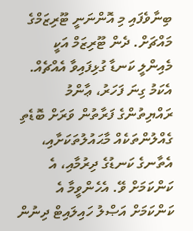ބިނާވެފައި މި އޮންނަނީ ޓޫރިޒަމްގެ މައްޗަށް. ދެން ޓޫރިޒަމް އަކީ މެއިންލީ ކަނޑާ ގުޅިފައިވާ އެއްޗެއް. އެކަމު ގިނަ ފަހަރު، ޢާންމު ރައްޔިތުންގެ ފަރާތުން ވަރަށް ބޮޑެތި ގެއްލުންތަކެއް މާޙައުލުތަކަށާއި، އެތާނގެ ކަނޑުގެ ދިރުމާއި، އެ ކަންކަމަށް ވޭ. އެހެންވީމާ އެ ކަންކަމަށް އަޞްލު ހައިލައިޓް ދިނުން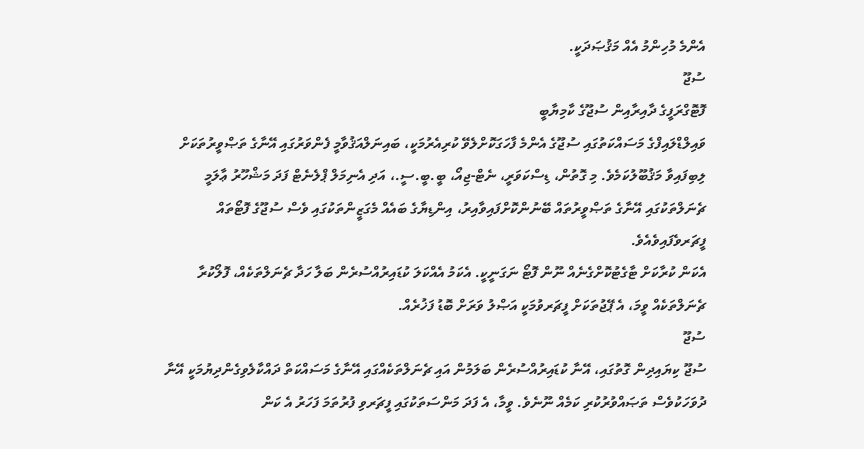އެންމެ މުހިންމު އެއް މަޤުޞަދަކީ.
ސުޖޫ
ފޮޓޮގްރަފީގެ ދާއިރާއިން ސުޖޫގެ ކާމިޔާބީ
ވައިލްޑްލައިފްގެ މަސައްކަތުގައި ސުޖޫގެ އެންމެ ފާހަގަކޮށްލެވޭ ކުރިއެރުމަކީ، ބައިނަލްއަޤުވާމީ ފެންވަރުގައި އޭނާގެ ތަޞްވީރުތަކަށް ލިބިފައިވާ މަޤުބޫލުކަމެވެ. މި ގޮތުން، ޑިސްކަވަރީ، ނެޓް-ޖިއޯ، ބީ.ބީ.ސީ.، އަދި އެނިމަލް ޕްލެނެޓް ފަދަ މަޝްހޫރު ޢާލަމީ ޗެނަލްތަކުގައި އޭނާގެ ތަޞްވީރުތައް ބޭނުންކޮށްފައިވާއިރު، އިންޑިޔާގެ ބައެއް މެގަޒީންތަކުގައި ވެސް ސުޖޫގެ ފޮޓޯތައް ފީޗަރވެފައިވެއެވެ.
އެކަން ކުރާކަށް ޓާގެޓުކޮށްގެނެއް ނޫން ފޮޓޯ ނަގަނީކީ. އެކަމު އެއްކަލަ ކުޑައިރުއްސުރެން ބަލާ ހަދާ ޗެނަލްތަކެއް، ފޮލޯކުރާ ޗެނަލްތަކެއް ވީމަ، އެ ޕޭޖުތަކަށް ފީޗަރވުމަކީ އަޞްލު ވަރަށް ބޮޑު ފަޚުރެއް.
ސުޖޫ
ސުޖޫ ކިޔައިދިން ގޮތުގައި، އޭނާ ކުޑައިރުއްސުރެން ބަލަމުން އައި ޗެނަލްތަކެއްގައި އޭނާގެ މަސައްކަތް ދައްކާލެވިގެންދިޔުމަކީ އޭނާ ދުވަހަކުވެސް ތަޞައްވުރުކުރި ކަމެއް ނޫނެވެ. ވީމާ، އެ ފަދަ މަންސަތަކުގައި ފީޗަރވި ފުރުތަމަ ފަހަރު އެ ކަން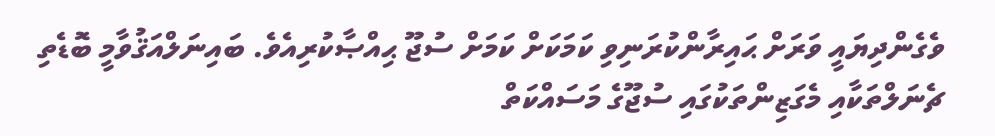ވެގެންދިޔައީ ވަރަށް ޙައިރާންކުރަނިވި ކަމަކަށް ކަމަށް ސުޖޫ ޙިއްޞާކުރިއެވެ. ބައިނަލްއަޤުވާމީ ބޮޑެތި ޗެނަލްތަކާއި މެގަޒިންތަކުގައި ސުޖޫގެ މަސައްކަތް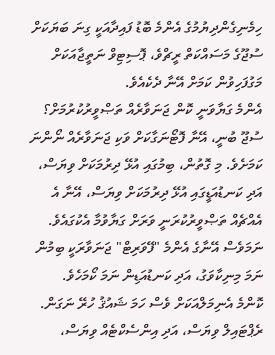ހިމެނިގެންދިޔުމުގެ އެންމެ ބޮޑު ފައިދާއަކީ ގިނަ ބަޔަކަށް ސުޖޫގެ މަސައްކަތް ރީޗްވެ، ޕޮސިޓިވް ނަތީޖާއަކަށް މަގުފަހިވުން ކަމަށް އޭނާ ދެކެއެވެ.
އެންމެ ގަޔާވަނީ ކޮން ޖަނަވާރެއް ތަޞްވީރުކުރުމަށް؟
ސުޖޫ ބުނީ، އޭނާ ފޮޓޯނަގާކަށް ވަކި ޖަނަވާރެއް ނޯންނަ ކަމަށެވެ. މި ގޮތުން، ބިމުގައި އުޅޭ ދިރުމަކަށް ވިޔަސް، އަދި ކަނޑުއަޑީގައި އުޅޭ ދިރުމަކަށް ވިޔަސް، އޭނާ އެ އެއްޗެއް ތަޞްވީރުކުރަނީ ވަރަށް ގަޔާވުމާ އެކުގައެވެ. ނަމަވެސް އޭނާގެ އެންމެ "ފޭވަރިޓް" ޖަނަވާރަކީ ބިމުން ނަމަ މިނިކާވަގު، އަދި ކަނޑުއަޑިން ނަމަ ކޯމަހެވެ.
ކޮންމެ އެނިމަލްއަކަށް ވެސް ހަމަ ޝައުޤު ހުރޭ ނަގަން. ރެޕްޓައިލް ވިޔަސް، އަދި އިންސެކްޓެއް ވިޔަސް،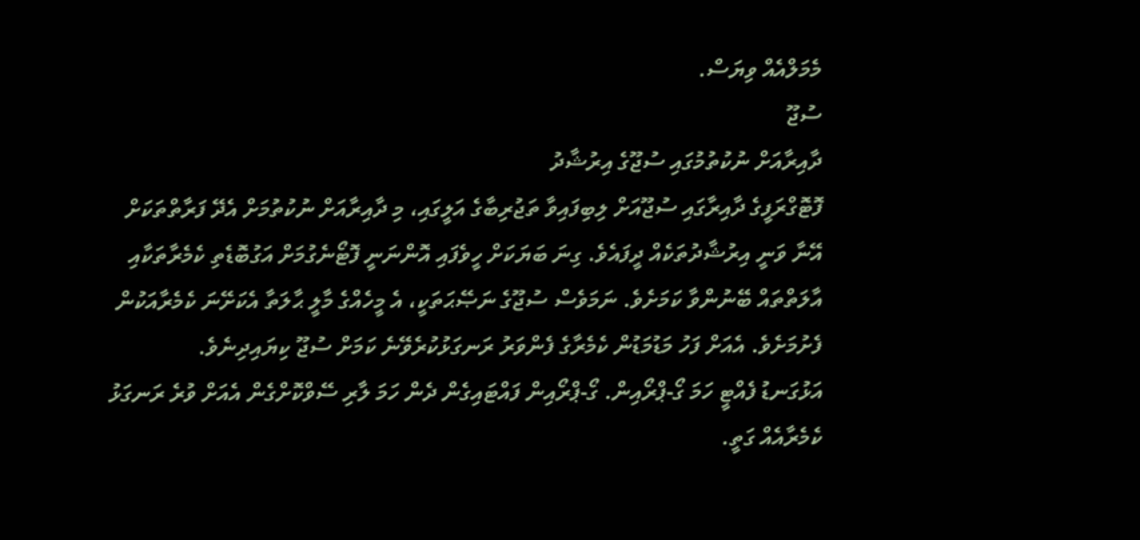މެމަލްއެއް ވިޔަސް.
ސުޖޫ
ދާއިރާއަށް ނުކުތުމުގައި ސުޖޫގެ އިރުޝާދު
ފޮޓޮގްރަފީގެ ދާއިރާގައި ސުޖޫއަށް ލިބިފައިވާ ތަޖުރިބާގެ އަލީގައި، މި ދާއިރާއަށް ނުކުތުމަށް އެދޭ ފަރާތްތަކަށް އޭނާ ވަނީ އިރުޝާދުތަކެއް ދީފައެވެ. ގިނަ ބަޔަކަށް ހީވެފައި އޮންނަނީ ފޮޓޯނެގުމަށް އަގުބޮޑެތި ކެމެރާތަކާއި އާލަތްތައް ބޭނުންވާ ކަމަށެވެ. ނަމަވެސް ސުޖޫގެ ނަޞޭޙަތަކީ، އެ މީހެއްގެ މާލީ ޙާލަތާ އެކަށޭނަ ކެމެރާއަކުން ފެށުމަށެވެ. އެއަށް ފަހު މަޑުމަޑުން ކެމެރާގެ ފެންވަރު ރަނގަޅުކުރެވޭނެ ކަމަށް ސުޖޫ ކިޔައިދިނެވެ.
އަޅުގަނޑު ފެއްޓީ ހަމަ ގޯ-ޕްރޯއިން. ގޯ-ޕްރޯއިން ފައްޓައިގެން ދެން ހަމަ ލާރި ސޭވްކޮށްގެން އެއަށް ވުރެ ރަނގަޅު ކެމެރާއެއް ގަތީ.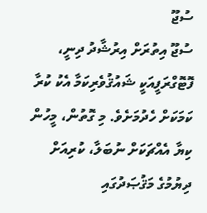ސުޖޫ
ސުޖޫ އިތުރަށް އިރުޝާދު ދިނީ، ފޮޓޮގްރަފީއަކީ ޝައުޤުވެރިކަމާ އެކު ކުރާ ކަމަކަށް ހެދުމަށެވެ. މި ގޮތުން، މީހުން ކިޔާ އެއްޗަކަށް ނުބަލާ، ކުރިއަށް ދިޔުމުގެ މަޤުޞަދުގައި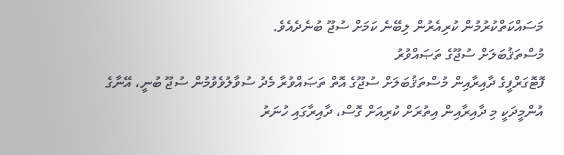މަސައްކަތްކުރުމުން ކުރިއެރުން ލިބޭނެ ކަމަށް ސުޖޫ ބުނެދެއެވެ.
މުސްތަޤުބަލަށް ސުޖޫގެ ތަޞައްވުރު
ފޮޓޮގަރްފީގެ ދާއިރާއިން މުސްތަޤުބަލަށް ސުޖޫގެ އޮތް ތަޞައްވުރާ މެދު ސުވާލުވެވުމުން ސުޖޫ ބުނީ، އޭނާގެ އުންމީދަކީ މި ދާއިރާއިން އިތުރަށް ކުރިއަށް ގޮސް، ދާއިރާގައި ހުނަރު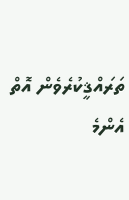ތަރައްޤީކުރެވެން އޮތް އެންމެ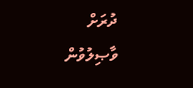ދުރަށް ވާޞިލުވުން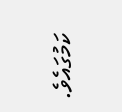ކަމުގައެވެ.